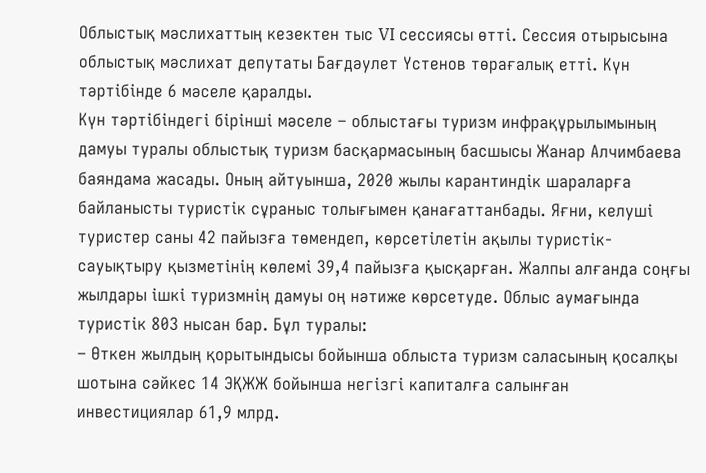Облыстық мәслихаттың кезектен тыс VI сессиясы өтті. Сессия отырысына облыстық мәслихат депутаты Бағдәулет Үстенов төрағалық етті. Күн тәртібінде 6 мәселе қаралды.
Күн тәртібіндегі бірінші мәселе – облыстағы туризм инфрақұрылымының дамуы туралы облыстық туризм басқармасының басшысы Жанар Алчимбаева баяндама жасады. Оның айтуынша, 2020 жылы карантиндік шараларға байланысты туристік сұраныс толығымен қанағаттанбады. Яғни, келуші туристер саны 42 пайызға төмендеп, көрсетілетін ақылы туристік-сауықтыру қызметінің көлемі 39,4 пайызға қысқарған. Жалпы алғанда соңғы жылдары ішкі туризмнің дамуы оң нәтиже көрсетуде. Облыс аумағында туристік 803 нысан бар. Бұл туралы:
– Өткен жылдың қорытындысы бойынша облыста туризм саласының қосалқы шотына сәйкес 14 ЭҚЖЖ бойынша негізгі капиталға салынған инвестициялар 61,9 млрд.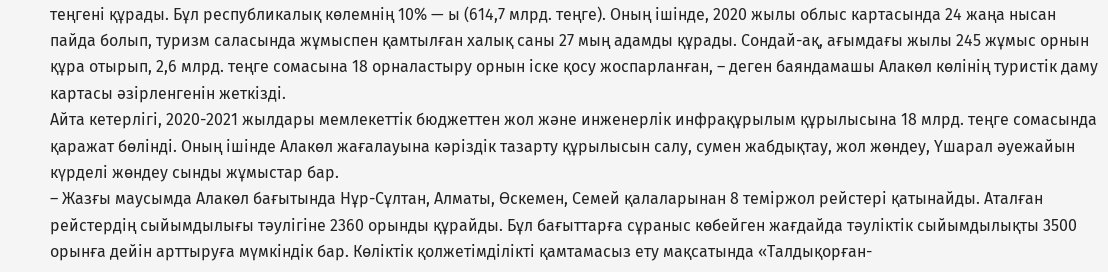теңгені құрады. Бұл республикалық көлемнің 10% — ы (614,7 млрд. теңге). Оның ішінде, 2020 жылы облыс картасында 24 жаңа нысан пайда болып, туризм саласында жұмыспен қамтылған халық саны 27 мың адамды құрады. Сондай-ақ, ағымдағы жылы 245 жұмыс орнын құра отырып, 2,6 млрд. теңге сомасына 18 орналастыру орнын іске қосу жоспарланған, – деген баяндамашы Алакөл көлінің туристік даму картасы әзірленгенін жеткізді.
Айта кетерлігі, 2020-2021 жылдары мемлекеттік бюджеттен жол және инженерлік инфрақұрылым құрылысына 18 млрд. теңге сомасында қаражат бөлінді. Оның ішінде Алакөл жағалауына кәріздік тазарту құрылысын салу, сумен жабдықтау, жол жөндеу, Үшарал әуежайын күрделі жөндеу сынды жұмыстар бар.
– Жазғы маусымда Алакөл бағытында Нұр-Сұлтан, Алматы, Өскемен, Семей қалаларынан 8 теміржол рейстері қатынайды. Аталған рейстердің сыйымдылығы тәулігіне 2360 орынды құрайды. Бұл бағыттарға сұраныс көбейген жағдайда тәуліктік сыйымдылықты 3500 орынға дейін арттыруға мүмкіндік бар. Көліктік қолжетімділікті қамтамасыз ету мақсатында «Талдықорған-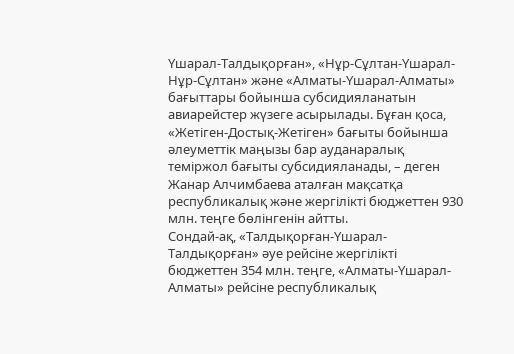Үшарал-Талдықорған», «Нұр-Сұлтан-Үшарал-Нұр-Сұлтан» және «Алматы-Үшарал-Алматы» бағыттары бойынша субсидияланатын авиарейстер жүзеге асырылады. Бұған қоса, «Жетіген-Достық-Жетіген» бағыты бойынша әлеуметтік маңызы бар ауданаралық теміржол бағыты субсидияланады, – деген Жанар Алчимбаева аталған мақсатқа республикалық және жергілікті бюджеттен 930 млн. теңге бөлінгенін айтты.
Сондай-ақ, «Талдықорған-Үшарал-Талдықорған» әуе рейсіне жергілікті бюджеттен 354 млн. теңге, «Алматы-Үшарал-Алматы» рейсіне республикалық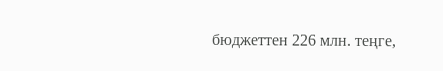бюджеттен 226 млн. теңге,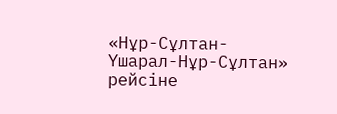«Нұр-Сұлтан-Үшарал-Нұр-Сұлтан» рейсіне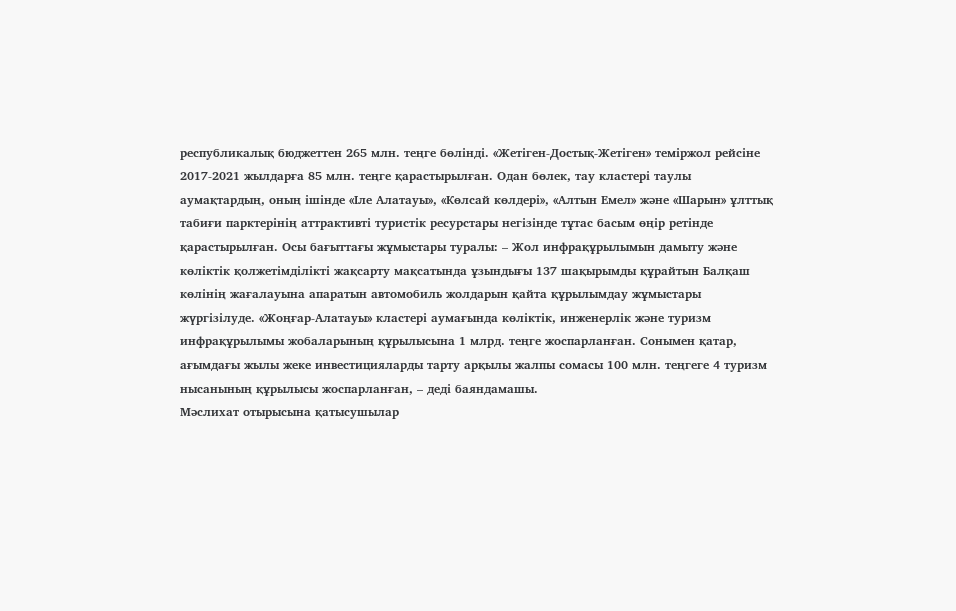республикалық бюджеттен 265 млн. теңге бөлінді. «Жетіген-Достық-Жетіген» теміржол рейсіне 2017-2021 жылдарға 85 млн. теңге қарастырылған. Одан бөлек, тау кластері таулы аумақтардың, оның ішінде «Іле Алатауы», «Көлсай көлдері», «Алтын Емел» және «Шарын» ұлттық табиғи парктерінің аттрактивті туристік ресурстары негізінде тұтас басым өңір ретінде қарастырылған. Осы бағыттағы жұмыстары туралы: – Жол инфрақұрылымын дамыту және көліктік қолжетімділікті жақсарту мақсатында ұзындығы 137 шақырымды құрайтын Балқаш көлінің жағалауына апаратын автомобиль жолдарын қайта құрылымдау жұмыстары жүргізілуде. «Жоңғар-Алатауы» кластері аумағында көліктік, инженерлік және туризм инфрақұрылымы жобаларының құрылысына 1 млрд. теңге жоспарланған. Сонымен қатар, ағымдағы жылы жеке инвестицияларды тарту арқылы жалпы сомасы 100 млн. теңгеге 4 туризм нысанының құрылысы жоспарланған, – деді баяндамашы.
Мәслихат отырысына қатысушылар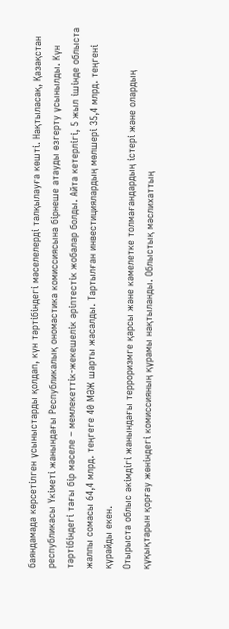баяндамада көрсетілген ұсыныстарды қолдап, күн тәртібіндегі мәселелерді талқылауға көшті. Нақтыласақ, Қазақстан республикасы Үкіметі жанындағы Республикалық ономастика комиссиясына бірнеше атауды өзгерту ұсынылды. Күн тәртібіндегі тағы бір мәселе – мемлекеттік-жекешелік әріптестік жобалар болды. Айта кетерлігі, 5 жыл ішінде облыста жалпы сомасы 64,4 млрд. теңгеге 40 МӘЖ шарты жасалды. Тартылған инвестициялардың мөлшері 35,4 млрд. теңгені құрайды екен.
Отырыста облыс әкімдігі жанындағы терроризмге қарсы және кәмелетке толмағандардың істері және олардың құқықтарын қорғау жөніндегі комиссияның құрамы нақтыланды. Облыстық мәслихаттың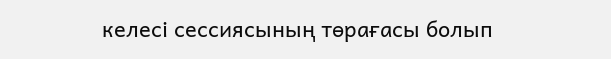келесі сессиясының төрағасы болып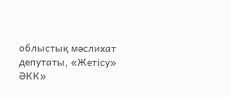облыстық мәслихат депутаты, «Жетісу» ӘКК»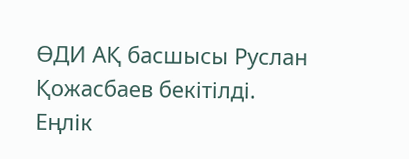ӨДИ АҚ басшысы Руслан Қожасбаев бекітілді.
Еңлік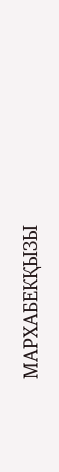МАРХАБЕКҚЫЗЫ